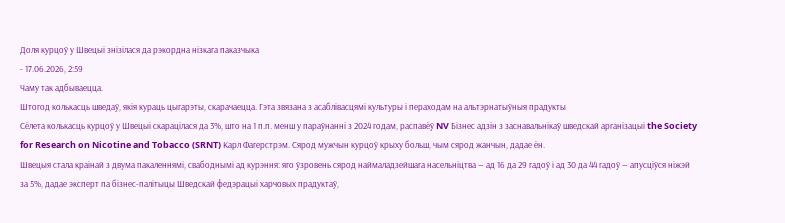Доля курцоў у Швецыі знізілася да рэкордна нізкага паказчыка
- 17.06.2026, 2:59
Чаму так адбываецца.
Штогод колькасць шведаў, якія кураць цыгарэты, скарачаецца. Гэта звязана з асаблівасцямі культуры і пераходам на альтэрнатыўныя прадукты
Сёлета колькасць курцоў у Швецыі скарацілася да 3%, што на 1 п.п. менш у параўнанні з 2024 годам, распавёў NV Бізнес адзін з заснавальнікаў шведскай арганізацыі the Society for Research on Nicotine and Tobacco (SRNT) Карл Фагерстрэм. Сярод мужчын курцоў крыху больш, чым сярод жанчын, дадае ён.
Швецыя стала краінай з двума пакаленнямі, свабоднымі ад курэння: яго ўзровень сярод наймаладзейшага насельніцтва — ад 16 да 29 гадоў і ад 30 да 44 гадоў — апусціўся ніжэй за 5%, дадае эксперт па бізнес-палітыцы Шведскай федэрацыі харчовых прадуктаў,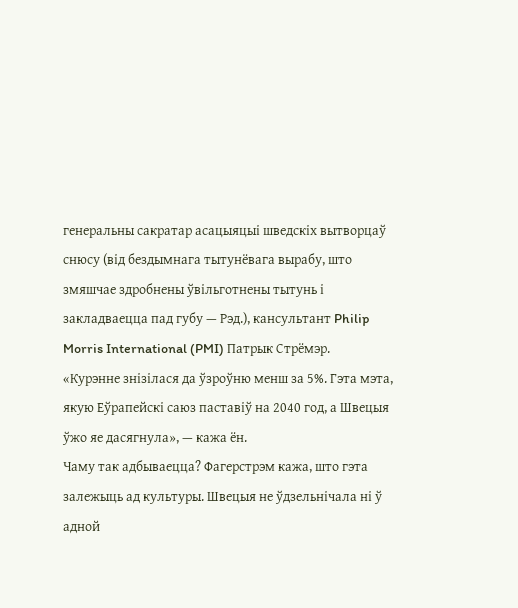генеральны сакратар асацыяцыі шведскіх вытворцаў снюсу (від бездымнага тытунёвага вырабу, што змяшчае здробнены ўвільготнены тытунь і закладваецца пад губу — Рэд.), кансультант Philip Morris International (PMI) Патрык Стрёмэр.
«Курэнне знізілася да ўзроўню менш за 5%. Гэта мэта, якую Еўрапейскі саюз паставіў на 2040 год, а Швецыя ўжо яе дасягнула», — кажа ён.
Чаму так адбываецца? Фагерстрэм кажа, што гэта залежыць ад культуры. Швецыя не ўдзельнічала ні ў адной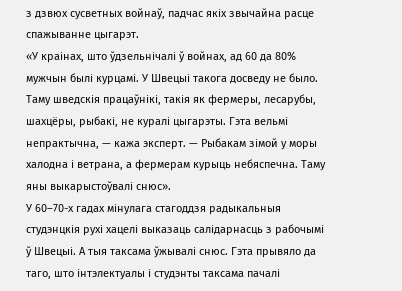з дзвюх сусветных войнаў, падчас якіх звычайна расце спажыванне цыгарэт.
«У краінах, што ўдзельнічалі ў войнах, ад 60 да 80% мужчын былі курцамі. У Швецыі такога досведу не было. Таму шведскія працаўнікі, такія як фермеры, лесарубы, шахцёры, рыбакі, не куралі цыгарэты. Гэта вельмі непрактычна, — кажа эксперт. — Рыбакам зімой у моры халодна і ветрана, а фермерам курыць небяспечна. Таму яны выкарыстоўвалі снюс».
У 60–70-х гадах мінулага стагоддзя радыкальныя студэнцкія рухі хацелі выказаць салідарнасць з рабочымі ў Швецыі. А тыя таксама ўжывалі снюс. Гэта прывяло да таго, што інтэлектуалы і студэнты таксама пачалі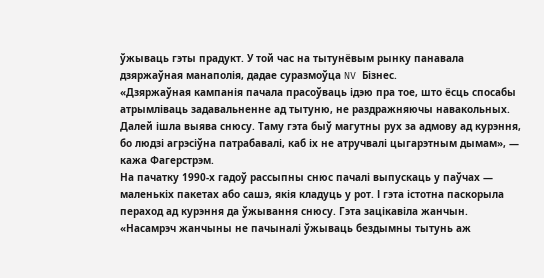ўжываць гэты прадукт. У той час на тытунёвым рынку панавала дзяржаўная манаполія, дадае суразмоўца NV Бізнес.
«Дзяржаўная кампанія пачала прасоўваць ідэю пра тое, што ёсць спосабы атрымліваць задавальненне ад тытуню, не раздражняючы навакольных. Далей ішла выява снюсу. Таму гэта быў магутны рух за адмову ад курэння, бо людзі агрэсіўна патрабавалі, каб іх не атручвалі цыгарэтным дымам», — кажа Фагерстрэм.
На пачатку 1990-х гадоў рассыпны снюс пачалі выпускаць у паўчах — маленькіх пакетах або сашэ, якія кладуць у рот. І гэта істотна паскорыла пераход ад курэння да ўжывання снюсу. Гэта зацікавіла жанчын. «Насамрэч жанчыны не пачыналі ўжываць бездымны тытунь аж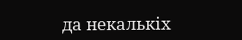да некалькіх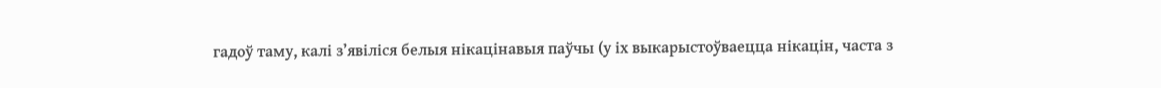гадоў таму, калі з’явіліся белыя нікацінавыя паўчы (у іх выкарыстоўваецца нікацін, часта з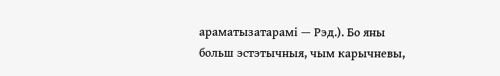араматызатарамі — Рэд.). Бо яны больш эстэтычныя, чым карычневы,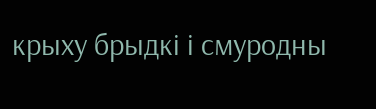крыху брыдкі і смуродны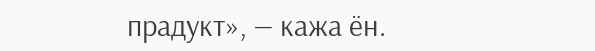прадукт», — кажа ён.